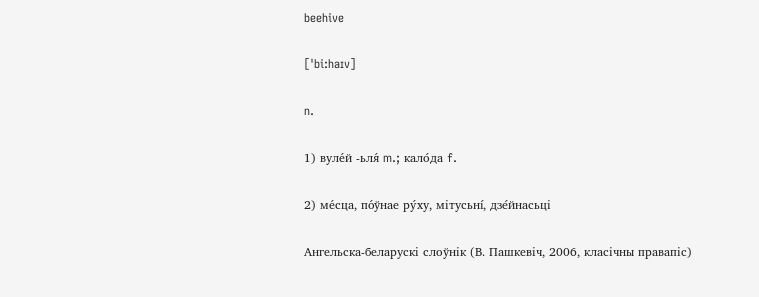beehive

[ˈbi:haɪv]

n.

1) вуле́й -ьля́ m.; кало́да f.

2) ме́сца, по́ўнае ру́ху, мітусьні́, дзе́йнасьці

Ангельска-беларускі слоўнік (В. Пашкевіч, 2006, класічны правапіс)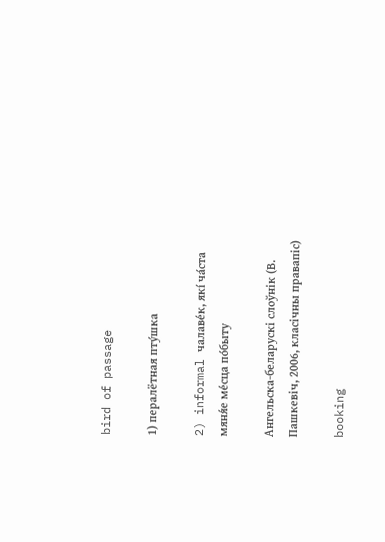bird of passage

1) пералётная пту́шка

2) informal чалаве́к, які́ ча́ста мяня́е ме́сца по́быту

Ангельска-беларускі слоўнік (В. Пашкевіч, 2006, класічны правапіс)

booking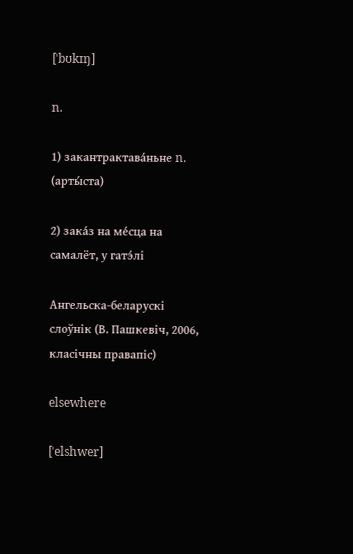[ˈbʊkɪŋ]

n.

1) закантрактава́ньне n. (арты́ста)

2) зака́з на ме́сца на самалёт, у гатэ́лі

Ангельска-беларускі слоўнік (В. Пашкевіч, 2006, класічны правапіс)

elsewhere

[ˈelshwer]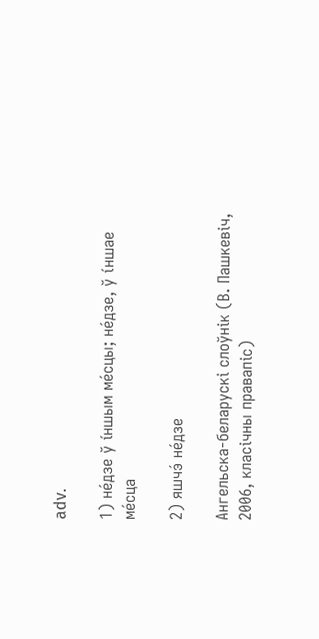adv.

1) не́дзе ў і́ншым ме́сцы; не́дзе, ў і́ншае ме́сца

2) яшчэ́ не́дзе

Ангельска-беларускі слоўнік (В. Пашкевіч, 2006, класічны правапіс)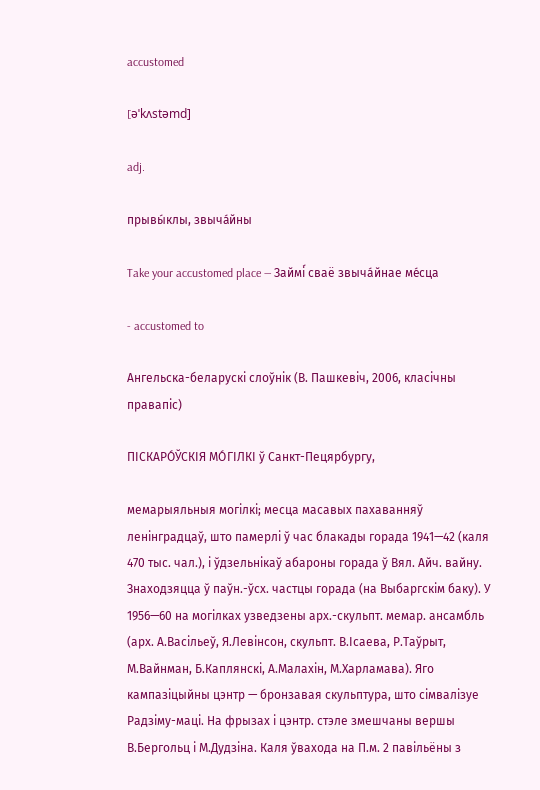accustomed

[əˈkʌstəmd]

adj.

прывы́клы, звыча́йны

Take your accustomed place — Займі́ сваё звыча́йнае ме́сца

- accustomed to

Ангельска-беларускі слоўнік (В. Пашкевіч, 2006, класічны правапіс)

ПІСКАРО́ЎСКІЯ МО́ГІЛКІ ў Санкт-Пецярбургу,

мемарыяльныя могілкі; месца масавых пахаванняў ленінградцаў, што памерлі ў час блакады горада 1941—42 (каля 470 тыс. чал.), і ўдзельнікаў абароны горада ў Вял. Айч. вайну. Знаходзяцца ў паўн.-ўсх. частцы горада (на Выбаргскім баку). У 1956—60 на могілках узведзены арх.-скульпт. мемар. ансамбль (арх. А.Васільеў, Я.Левінсон, скульпт. В.Ісаева, Р.Таўрыт, М.Вайнман, Б.Каплянскі, А.Малахін, М.Харламава). Яго кампазіцыйны цэнтр — бронзавая скульптура, што сімвалізуе Радзіму-маці. На фрызах і цэнтр. стэле змешчаны вершы В.Бергольц і М.Дудзіна. Каля ўвахода на П.м. 2 павільёны з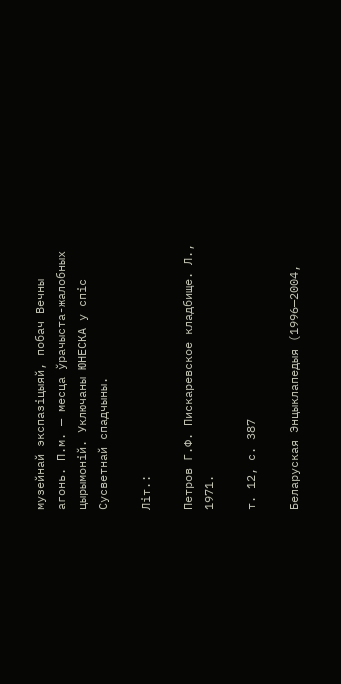музейнай экспазіцыяй, побач Вечны агонь. П.м. — месца ўрачыста-жалобных цырымоній. Уключаны ЮНЕСКА у спіс Сусветнай спадчыны.

Літ.:

Петров Г.Ф. Пискаревское кладбище. Л., 1971.

т. 12, с. 387

Беларуская Энцыклапедыя (1996—2004,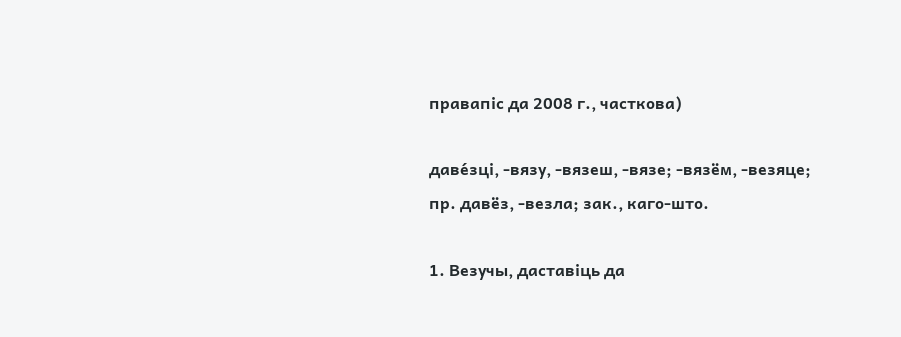правапіс да 2008 г., часткова)

даве́зці, ‑вязу, ‑вязеш, ‑вязе; ‑вязём, ‑везяце; пр. давёз, ‑везла; зак., каго-што.

1. Везучы, даставіць да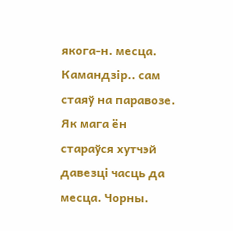якога‑н. месца. Камандзір.. сам стаяў на паравозе. Як мага ён стараўся хутчэй давезці часць да месца. Чорны.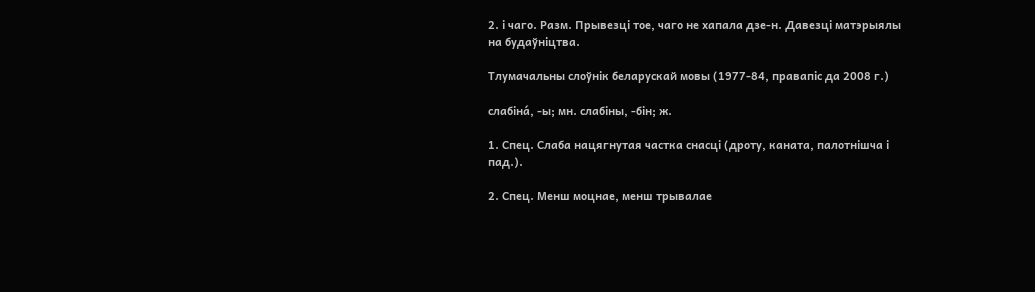2. і чаго. Разм. Прывезці тое, чаго не хапала дзе‑н. Давезці матэрыялы на будаўніцтва.

Тлумачальны слоўнік беларускай мовы (1977-84, правапіс да 2008 г.)

слабіна́, ‑ы; мн. слабіны, ‑бін; ж.

1. Спец. Слаба нацягнутая частка снасці (дроту, каната, палотнішча і пад.).

2. Спец. Менш моцнае, менш трывалае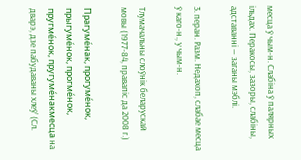месца ў чым‑н. Слабіна ў палярных ільдах. Перакосы, зазоры, слабіны, адставанні — заганы мэблі.

3. перан. Разм. Недахоп, слабае месца ў каго‑н., у чым‑н.

Тлумачальны слоўнік беларускай мовы (1977-84, правапіс да 2008 г.)

Прагуме́нак, прогуме́нок, прыгуме́нок, прогме́нок, пругме́нок, пругуме́накмесца на дварэ, дзе пабудаваны хлеў’ (Сл.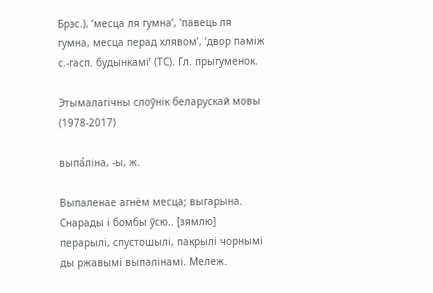Брэс.), ’месца ля гумна’, ’павець ля гумна, месца перад хлявом’, ’двор паміж с.-гасп. будынкамі’ (ТС). Гл. прыгуменок.

Этымалагічны слоўнік беларускай мовы (1978-2017)

выпа́ліна, ‑ы, ж.

Выпаленае агнём месца; выгарына. Снарады і бомбы ўсю.. [зямлю] перарылі, спустошылі, пакрылі чорнымі ды ржавымі выпалінамі. Мележ.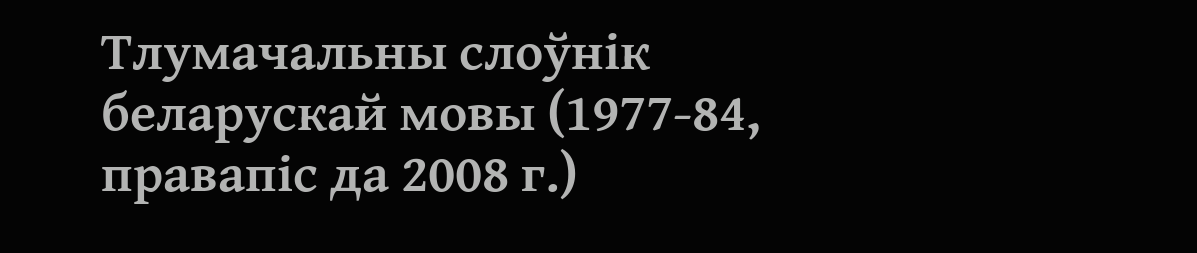Тлумачальны слоўнік беларускай мовы (1977-84, правапіс да 2008 г.)